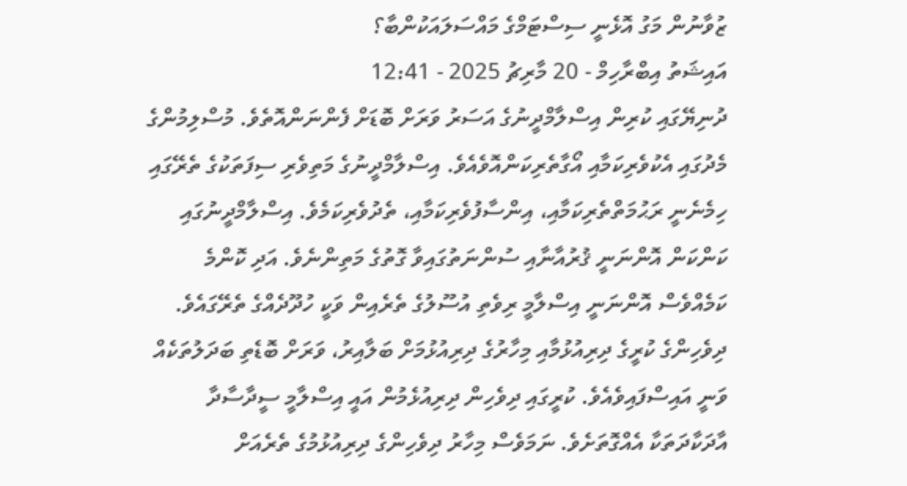ޒުވާނުން މަގު އޮޅެނީ ސިސްޓަމްގެ މައްސަލައަކުންބާ؟
އައިޝަތު އިބްރާހިމް - 20 މާރިޗު 2025 - 12:41
ދުނިޔޭގައި ކުރިން އިސްލާމްދީނުގެ އަސަރު ވަރަށް ބޮޑަށް ފެންނަންއޮތެވެ. މުސްލިމުންގެ މެދުގައި އެކުވެރިކަމާއި އޯގާތެރިކަންއޮވެއެވެ. އިސްލާމްދީނުގެ މަތިވެރި ސިފަތަކުގެ ތެރޭގައި ހިމެނެނީ ރަޙުމަތްތެރިކަމާއި، އިންސާފުވެރިކަމާއި، ތެދުވެރިކަމެވެ. އިސްލާމްދީނުގައި ކަންކަން އޮންނަނީ ޤުރުއާނާއި ސުންނަތުގައިވާ ގޮތުގެ މަތިންނެވެ. އަދި ކޮންމެ ކަމެއްވެސް އޮންނަނީ އިސްލާމީ ރިވެތި އުސޫލުގެ ތެރެއިން ވަކީ ހުދޫދެއްގެ ތެރޭގައެވެ.
ދިވެހިންގެ ކުރީގެ ދިރިއުޅުމާއި މިހާރުގެ ދިރިއުޅުމަށް ބަލާއިރު، ވަރަށް ބޮޑެތި ބަދަލުތަކެއް ވަނީ އައިސްފައިވެއެވެ. ކުރީގައި ދިވެހިން ދިރިއުޅެމުން އައީ އިސްލާމީ ސީދާސާދާ އާދަކާދަތަކާ އެއްގޮތަށެވެ. ނަމަވެސް މިހާރު ދިވެހިންގެ ދިރިއުޅުމުގެ ތެރެއަށް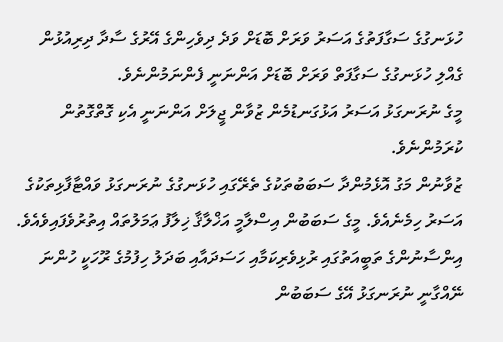ހުޅަނގުގެ ސަގާފަތުގެ އަސަރު ވަރަށް ބޮޑަށް ވަދެ ދިވެހިންގެ އޭރުގެ ސާދާ ދިރިއުޅުން ގެއްލި ހުޅަނގުގެ ސަގާފަތް ވަރަށް ބޮޑަށް އަންނަނީ ފެންނަމުންނެވެ.
މީގެ ނުރަނގަޅު އަސަރު އަޅުގަނޑުމެން ޒުވާން ޖީލަށް އަންނަނީ އެކި ގޮތްގޮތުން ކުރަމުންނެވެ.
ޒުވާނުން މަގު އޮޅެމުންދާ ސަބަބުތަކުގެ ތެރޭގައި ހުޅަނގުގެ ނުރަނގަޅު ވައްޓާފާޅިތަކުގެ އަސަރު ހިމެނެއެވެ. މީގެ ސަބަބުން އިސްލާމީ އަޚްލާޤާ ޚިލާފު ޢަމަލުތައް އިތުރުވެފައިވެއެވެ.
އިންސާނުންގެ ތަބީއަތުގައި ރުޅިވެރިކަމާއި ހަސަދައާއި ބަދަލު ހިފުމުގެ ރޫހަކީ ހުންނަ ނޭއްގާނީ ނުރަނގަޅު އޭގެ ސަބަބުން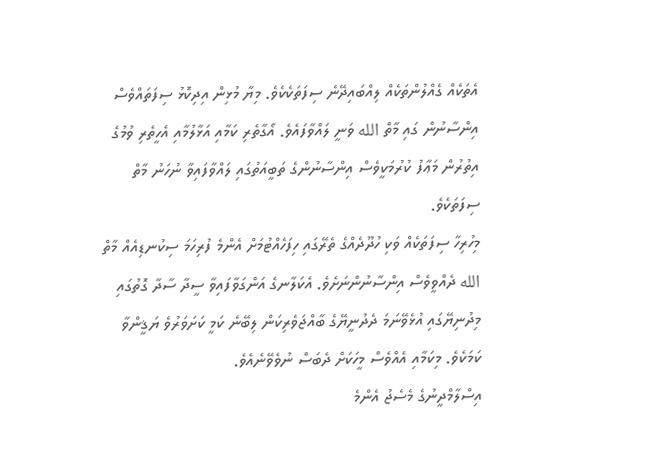އެތަކެއް ގެއްލުންތަކެއް ލިއްބައިދޭނެ ސިފަތަކެކެވެ. މިޔާ މުޅިން އިދިކޮޅު ސިފަތައްވެސް އިންސާނުން ގައި މާތް الله ވަނީ ލައްވާފައެވެ. އޯގާތެރި ކަމާއި އަޅާލުމާއި އެހީތެރި ވުމުގެ އިތުރުން މަޢާފު ކުރުމަކީވެސް އިންސާނުންގެ ތަބީއަތުގައި ލައްވާފައިވާ ނުހަނު މާތް ސިފަތަކެވެ.
މިހުރިހާ ސިފަތަކެއް ވަކި ހުދޫދެއްގެ ތެރޭގައި ހިފަހެއްޓުމަށް އެންމެ ފުރިހަމަ ސިކުނޑިއެއް މާތް الله ދެއްވީވެސް އިންސާނުންނަށެވެ. އެކަލާނގެ އަންގަވާފައިވާ ސީދާ ސާދާ ގޮތުގައި މިދުނިޔޭގައި އުޅެވޭނަމަ ދެދުނީޔޭގެ ބާއްޖަވެރިކަން ލިބޭނެ ކަމީ ކަށަވަރުވެ ޔަޤީންވާ ކަމަކެވެ. މިކަމާއި އެއްވެސް މީހަކަށް ދެބަސް ނުވެވޭނެއެވެ.
އިސްލާމްދީނުގެ މެސެޖު އެންމެ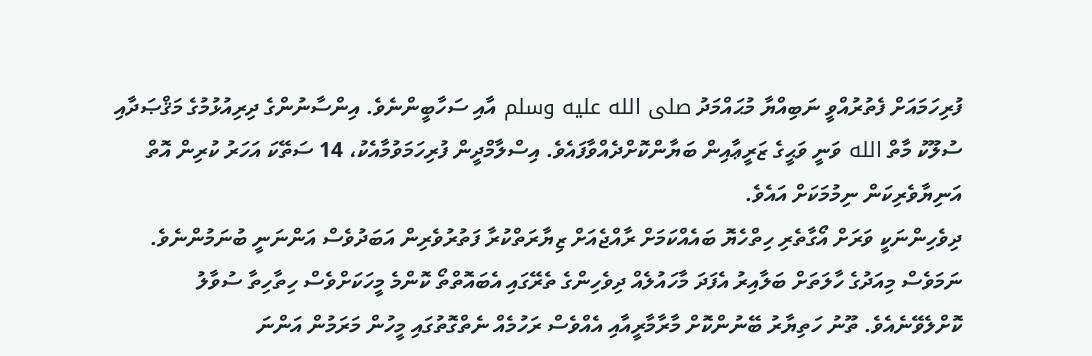ފުރިހަމައަށް ފެތުރުއްވީ ނަބިއްޔާ މުޙައްމަދު صلى الله عليه وسلم އާއި ސަހާބީންނެވެ. އިންސާނުންގެ ދިރިއުޅުމުގެ މަޤްޞަދާއި ސުލޫކު މާތް الله ވަނީ ވަޙީގެ ޒަރީޢާއިން ބަޔާންކޮށްދެއްވާފައެވެ. އިސްލާމްދީން ފުރިހަމަވުމާއެކު، 14 ސަތޭކަ އަހަރު ކުރިން އޮތް އަނިޔާވެރިކަން ނިމުމަކަށް އައެވެ.
ދިވެހިންނަކީ ވަރަށް އޯގާތެރި ހިތްހެޔޮ ބައެއްކަމަށް ރާއްޖެއަށް ޒިޔާރަތްކުރާ ފަތުރުވެރިން އަބަދުވެސް އަންނަނީ ބުނަމުންނެވެ. ނަމަވެސް މިއަދުގެ ހާލަތަށް ބަލާއިރު އެފަދަ މާހައުލެއް ދިވެހިންގެ ތެރޭގައި އެބައޮތްތޯ ކޮންމެ މީހަކަށްވެސް ހިތާހިތާ ސުވާލު ކޮށްލެވޭނެއެވެ. ތޫނު ހަތިޔާރު ބޭނުންކޮށް މާރާމާރީއާއި އެއްވެސް ރަހުމެއް ނެތްގޮތުގައި މީހުން މަރަމުން އަންނަ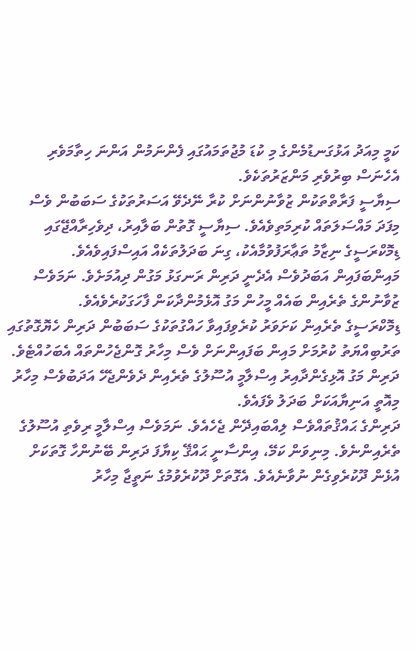ކަމީ މިއަދު އަޅުގަނޑުމެންގެ މި ކުޑަ މުޖުތަމައުގައި ފެންނަމުން އަންނަ ހިތާމަވެރި އެހެނަސް ބިރުވެރި މަންޒަރުތަކެވެ.
ސިޔާސީ ފަރާތްތަކުން ޒުވާނުންނަށް ކުރާ ނޭދެވޭ އަސަރުތަކުގެ ސަބަބުން ވެސް މިފަދަ މައްސަލަތައް ކުރިމަތިވެއެވެ. ސިޔާސީ ގޮތުން ބަލާއިރު، ދިވެހިރާއްޖޭގައި ޑިމޮކްރަސީގެ ނިޒާމު ތަޢާރަފުވުމާއެކު، ގިނަ ބަދަލުތަކެއް އައިސްފައިވެއެވެ. މައިންބަފައިން އަބަދުވެސް އެދެނީ ދަރިން ރަނގަޅު މަގުން ދިއުމަށެވެ. ނަމަވެސް ޒުވާނުންގެ ތެރެއިން ބައެއް މީހުން މަގު އޮޅެމުންދާކަން ފާހަގަކުރެވެއެވެ.
ޑިމޮކްރަސީގެ ތެރެއިން ކަށަވަރު ކުރެވިފައިވާ ހައްގުތަކުގެ ސަބަބުން ދަރިން ހެޔޮގޮތުގައި ތަރުބިއްޔަތު ކުރުމަށް މައިން ބަފައިންނަށް ވެސް މިހާރު ގޮންޖެހުންތައް އެބަހުއްޓެވެ. ދަރިން މަގު އޮޅިގެންދާއިރު އިސްލާމީ އުސޫލުގެ ތެރެއިން ދެވެންޖެހޭ އަދަބުވެސް މިހާރު މިއޮތީ އަނިޔާއަކަށް ބަދަލު ވެފައެވެ.
ދަރިންގެ ޙައްޤުތައްވެސް ލިއްބައިދޭން ޖެހެއެވެ. ނަމަވެސް އިސްލާމީ ރިވެތި އުސޫލުގެ ތެރެއިންނެވެ. މިނިވަން ކަމޭ، އިންސާނީ ޙައްޤޭ ކިޔާފަ ދަރިން ބޭނުންހާ ގޮތަކަށް އުޅެން ދޫކުރެވިގެން ނުވާނެއެވެ. އެގޮތަށް ދޫކުރެވުމުގެ ނަތީޖާ މިހާރު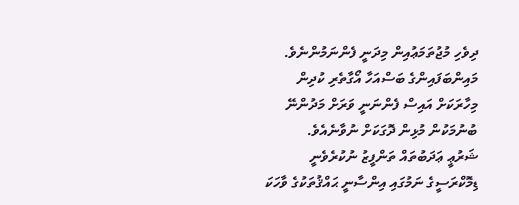ދިވެހި މުޖުތަމަޢުއިން މިދަނީ ފެންނަމުންނެވެ. މައިންބަފައިންގެ ބަސްއަހާ އޯގާތެރި ކުދިން މިހާރަކަށް އައިސް ފެންނަނީ ވަރަށް މަދުންނޭ ބުނުމަކުން މުޅިން ދޮގަކަށް ނުވާނެއެވެ.
ޝަރުޢީ ޢަދަބުތައް ތަންފީޒު ނުކުރެވެނީ ޑިމޮކްރަސީގެ ނަމުގައި އިންސާނީ ޙައްޤުތަކުގެ ވާހަކަ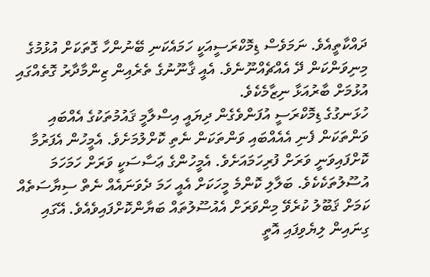ދައްކާތީއެވެ. ނަމަވެސް ޑިމޮކްރަސީއަކީ ހަމައެކަނި ބޭނުންހާ ގޮތަކަށް އުޅުމުގެ މިނިވަންކަން ދޭ އެއްޗެއްނޫނެވެ. އެއީ ޤާނޫނުގެ ތެރެއިން ޒިންމާދާރު ގޮތެއްގައި އުޅުމަށް ބާރުއަޅާ ނިޒާމެކެވެ.
ހުޅަނގުގެ ޑިމޮކްރަސީ އުފަންވެގެން ދިޔައީ އިސްލާމީ ޤައުމުތަކުގެ އެއްބައި ވަންތަކަން ފެނި އެއެއްބައި ވަންތަކަން ނެތި ކޮށްލުމަށެވެ. އެމީހުން އެފަރުމާ ކޮށްފައިވަނީ ވަރަށް ފުރިހަމައަށެވެ. އެމީހުންގެ ޢަސާސަކީ ވަރަށް ހަމަހަމަ އުސޫލުތަކެކެވެ. ބަލާލި ކޮންމެ މީހަކަށް އެއީ ހަމަ ދެވަނައެއް ނެތް ސިޔާސަތެއް ކަމަށް ޤަބޫލު ކުރެވޭ މިންވަރަށް އެއުސޫލުތައް ބަޔާންކޮށްފައިވެއެވެ. އޭގައި ގިނައިން ލިޔެވިފައި އޮތީ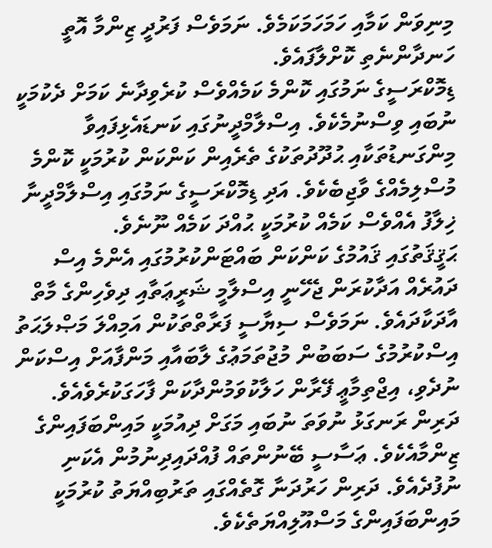މިނިވަން ކަމާއި ހަމަހަމަކަމެވެ. ނަމަވެސް ފަރުދީ ޒިންމާ އޮތީ ހަނދާންނެތި ކޮށްލާފައެވެ.
ޑިމޮކްރަސީގެ ނަމުގައި ކޮންމެ ކަމެއްވެސް ކުރެވިދާނެ ކަމަށް ދެކުމަކީ ނުބައި ވިސްނުމެކެވެ. އިސްލާމްދީނުގައި ކަނޑައެޅިފައިވާ މިންގަނޑުތަކާއި ޙުދޫދުތަކުގެ ތެރެއިން ކަންކަން ކުރުމަކީ ކޮންމެ މުސްލިމެއްގެ ވާޖިބެކެވެ. އަދި ޑިމޮކްރަސީގެ ނަމުގައި އިސްލާމްދީނާ ޚިލާފު އެއްވެސް ކަމެއް ކުރުމަކީ ޙުއްދަ ކަމެއް ނޫނެވެ.
ޙަޤީޤަތުގައި ޤައުމުގެ ކަންކަން ބައްޓަންކުރުމުގައި އެންމެ އިސް ދައުރެއް އަދާކުރަން ޖެހޭނީ އިސްލާމީ ޝަރީޢަތާއި ދިވެހިންގެ މާތް އާދަކާދައެވެ. ނަމަވެސް ސިޔާސީ ފަރާތްތަކުން އަމިއްލަ މަޞްލަޙަތު އިސްކުރުމުގެ ސަބަބުން މުޖުތަމަޢުގެ ލާބައާއި މަންފާއަށް އިސްކަން ނުދެވި، އިޖްތިމާޢީ ފޭރާން ހަލާކުވަމުންދާކަން ފާހަގަކުރެވެއެވެ.
ދަރިން ރަނގަޅު ނުވަތަ ނުބައި މަގަށް ދިއުމަކީ މައިންބަފައިންގެ ޒިންމާއެކެވެ. ޢަސާސީ ބޭނުންތައް ފުއްދައިދިނުމުން އެކަނި ނުފުދެއެވެ. ދަރިން ހަރުދަނާ ގޮތެއްގައި ތަރުބިއްޔަތު ކުރުމަކީ މައިންބަފައިންގެ މަސްއޫލިއްޔަތެކެވެ.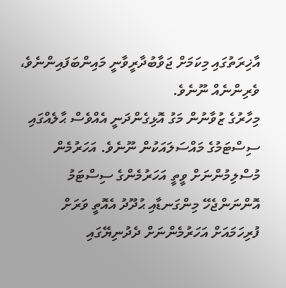އާޚިރަތުގައި މިކަމަށް ޖަވާބުދާރީވާނީ މައިންބަފައިންނެވެ، ވެރިންނެއް ނޫނެވެ.
މިހާރުގެ ޒުވާނުން މަގު އޮޅިގެންދަނީ އެއްވެސް ޙާލެއްގައި ސިސްޓަމުގެ މައްސަލައަކުން ނޫނެވެ. އަހަރުމެން މުސްލިމުންނަށް ވީތީ އަހަރުމެންގެ ސިސްޓަމު އޮންނަންޖެހޭ މިންގަނޑާއި ޙުދޫދު އެއޮތީ ވަރަށް ފުރިހަމައަށް އަހަރުމެންނަށް ދެދުނިޔޭގައި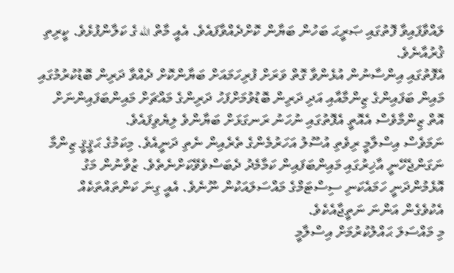ލައްވާފައިވާ ފޮތުގައި ޞަރީޙަ ބަހުން ބަޔާން ކޮށްދެއްވާފައެވެ. އެއީ މާތް الله ގެ ކަލާންފުޅެވެ. ކީރިތި ޤުރުއާނެވެ.
އެފޮތުގައި އިންސާނުން އުޅެންވާ ގޮތް ވަރަށް ފުރިހަމައަށް ބަޔާންކޮށް ދެއްވާ ދަރިން ބޮޑުކުރުމުގައި މައިން ބަފައިންގެ ޒިންމާއާއި އަދި ދަރިން ބޮޑުވުމަށްފަހު ދަރިންގެ މައްޗަށް މައިންބަފައިންނަށް އޮތް ޒިންމާވެސް އެއޮތީ އެފޮތުގައި ނުހަނު ރަނގަޅަށް ބަޔާންވެ ލިޔެވިފައެވެ.
ނަމަވެސް އިސްލާމީ ރިވެތި އުސޫލު އަހަރުމެންގެ ތެރެއިން ނެތި ދަނީއެވެ. މިކަމުގެ ޙަޤީޤީ ޒިންމާ ނަގަންޖެހޭނީ އާޚިރުގައި މައިންބަފައިން ކަމާމެދު ދެބަސްވެވޭކަށްނެތެވެ. ޒުވާނުން މަގު އޮޅެމުންދަނީ ހަމައެކަނި ސިސްޓަމްގެ މައްސަލައަކުން ނޫނެވެ. އެއީ ގިނަ ކަންތައްތަކެއް އެކުވެގެން އަންނަ ނަތީޖާއެކެވެ.
މި މައްސަލަ ޙައްލުކުރުމަށް އިސްލާމީ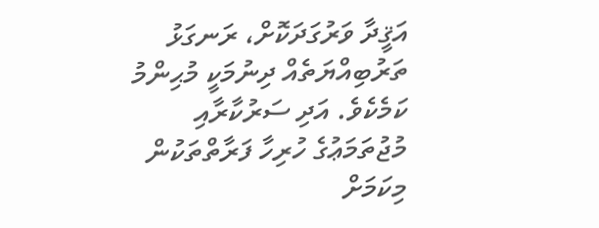އަޤީދާ ވަރުގަދަކޮށް، ރަނގަޅު ތަރުބިއްޔަތެއް ދިނުމަކީ މުޙިންމު ކަމެކެވެ. އަދި ސަރުކާރާއި މުޖުތަމަޢުގެ ހުރިހާ ފަރާތްތަކުން މިކަމަށް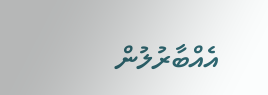އެއްބާރުލުން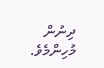ދިނުން މުހިންމެވެ.